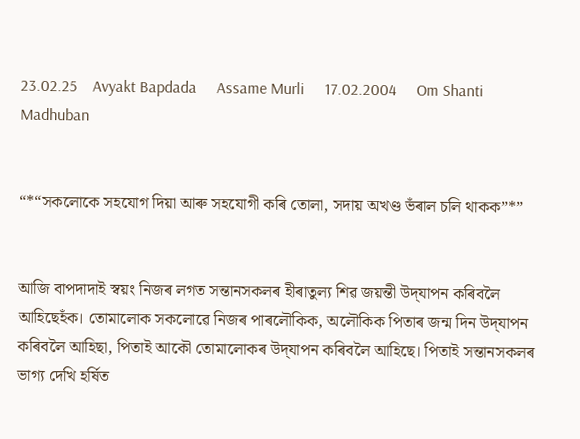23.02.25    Avyakt Bapdada     Assame Murli     17.02.2004     Om Shanti     Madhuban


“*“সকলোকে সহযোগ দিয়া আৰু সহযোগী কৰি তোলা, সদায় অখণ্ড ভঁৰাল চলি থাকক”*”


আজি বাপদাদাই স্বয়ং নিজৰ লগত সন্তানসকলৰ হীৰাতুল্য শিৱ জয়ন্তী উদ্‌যাপন কৰিবলৈ আহিছেহঁক। তোমালোক সকলোৱে নিজৰ পাৰলৌকিক, অলৌকিক পিতাৰ জন্ম দিন উদ্‌যাপন কৰিবলৈ আহিছা, পিতাই আকৌ তোমালোকৰ উদ্‌যাপন কৰিবলৈ আহিছে। পিতাই সন্তানসকলৰ ভাগ্য দেখি হৰ্ষিত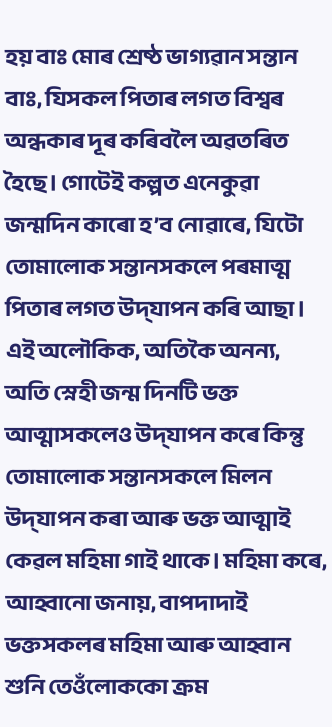হয় বাঃ মোৰ শ্ৰেষ্ঠ ভাগ্যৱান সন্তান বাঃ, যিসকল পিতাৰ লগত বিশ্বৰ অন্ধকাৰ দূৰ কৰিবলৈ অৱতৰিত হৈছে। গোটেই কল্পত এনেকুৱা জন্মদিন কাৰো হ’ব নোৱাৰে, যিটো তোমালোক সন্তানসকলে পৰমাত্ম পিতাৰ লগত উদ্‌যাপন কৰি আছা। এই অলৌকিক, অতিকৈ অনন্য, অতি স্নেহী জন্ম দিনটি ভক্ত আত্মাসকলেও উদ্‌যাপন কৰে কিন্তু তোমালোক সন্তানসকলে মিলন উদ্‌যাপন কৰা আৰু ভক্ত আত্মাই কেৱল মহিমা গাই থাকে। মহিমা কৰে, আহ্বানো জনায়, বাপদাদাই ভক্তসকলৰ মহিমা আৰু আহ্বান শুনি তেওঁলোককো ক্ৰম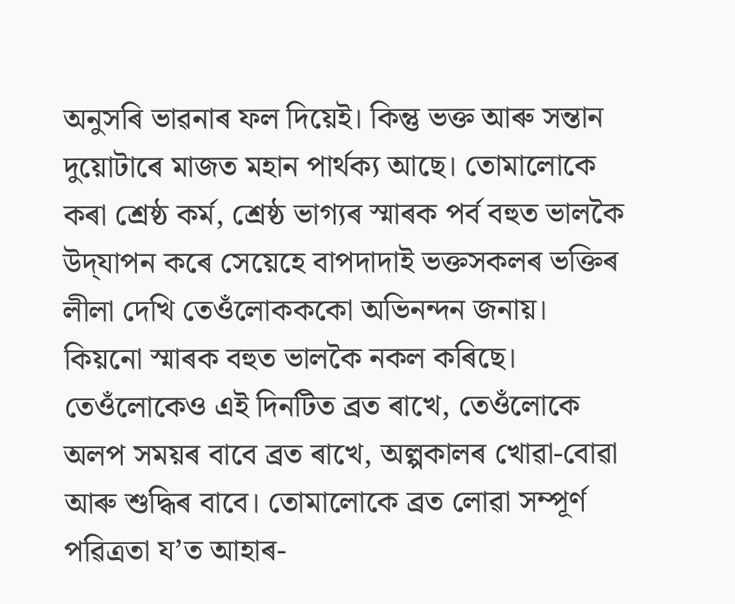অনুসৰি ভাৱনাৰ ফল দিয়েই। কিন্তু ভক্ত আৰু সন্তান দুয়োটাৰে মাজত মহান পাৰ্থক্য আছে। তোমালোকে কৰা শ্ৰেষ্ঠ কৰ্ম, শ্ৰেষ্ঠ ভাগ্যৰ স্মাৰক পৰ্ব বহুত ভালকৈ উদ্‌যাপন কৰে সেয়েহে বাপদাদাই ভক্তসকলৰ ভক্তিৰ লীলা দেখি তেওঁলোকককো অভিনন্দন জনায়। কিয়নো স্মাৰক বহুত ভালকৈ নকল কৰিছে। তেওঁলোকেও এই দিনটিত ব্ৰত ৰাখে, তেওঁলোকে অলপ সময়ৰ বাবে ব্ৰত ৰাখে, অল্পকালৰ খোৱা-বোৱা আৰু শুদ্ধিৰ বাবে। তোমালোকে ব্ৰত লোৱা সম্পূৰ্ণ পৱিত্ৰতা য’ত আহাৰ-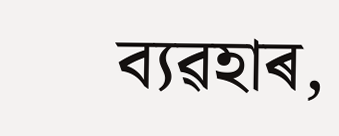ব্যৱহাৰ,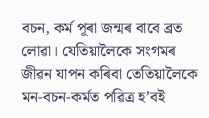বচন, কৰ্ম পূৰা জন্মৰ বাবে ব্ৰত লোৱা। যেতিয়ালৈকে সংগমৰ জীৱন যাপন কৰিবা তেতিয়ালৈকে মন-বচন-কৰ্মত পৱিত্ৰ হ’বই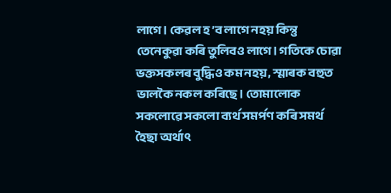লাগে। কেৱল হ’ব লাগে নহয় কিন্তু তেনেকুৱা কৰি তুলিবও লাগে। গতিকে চোৱা ভক্তসকলৰ বুদ্ধিও কম নহয়, স্মাৰক বহুত ভালকৈ নকল কৰিছে। তোমালোক সকলোৱে সকলো ব্যৰ্থ সমৰ্পণ কৰি সমৰ্থ হৈছা অৰ্থাৎ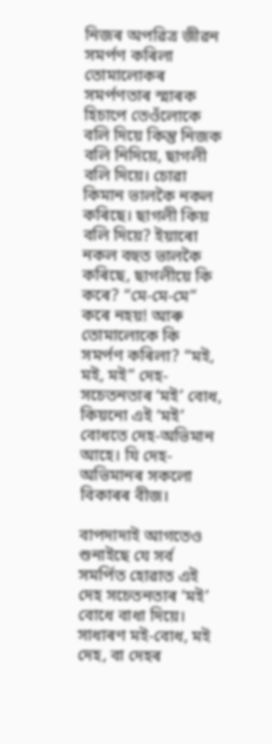নিজৰ অপৱিত্ৰ জীৱন সমৰ্পণ কৰিলা তোমালোকৰ সমৰ্পণতাৰ স্মাৰক হিচাপে তেওঁলোকে বলি দিয়ে কিন্তু নিজক বলি নিদিয়ে, ছাগলী বলি দিয়ে। চোৱা কিমান ভালকৈ নকল কৰিছে। ছাগলী কিয় বলি দিয়ে? ইয়াৰো নকল বহুত ভালকৈ কৰিছে, ছাগলীয়ে কি কৰে? “মে-মে-মে” কৰে নহয়! আৰু তোমালোকে কি সমৰ্পণ কৰিলা? “মই, মই, মই” দেহ-সচেতনতাৰ ‘মই’ বোধ, কিয়নো এই ‘মই’ বোধতে দেহ-অভিমান আহে। যি দেহ-অভিমানৰ সকলো বিকাৰৰ বীজ।

বাপদাদাই আগতেও শুনাইছে যে সৰ্ব সমৰ্পিত হোৱাত এই দেহ সচেতনতাৰ ‘মই’ বোধে বাধা দিয়ে। সাধাৰণ মই-বোধ, মই দেহ, বা দেহৰ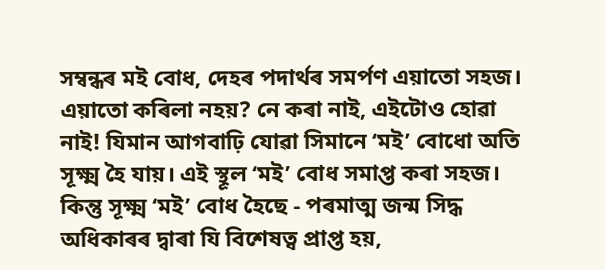সম্বন্ধৰ মই বোধ, দেহৰ পদাৰ্থৰ সমৰ্পণ এয়াতো সহজ। এয়াতো কৰিলা নহয়? নে কৰা নাই, এইটোও হোৱা নাই! যিমান আগবাঢ়ি যোৱা সিমানে ‘মই’ বোধো অতি সূক্ষ্ম হৈ যায়। এই স্থূল ‘মই’ বোধ সমাপ্ত কৰা সহজ। কিন্তু সূক্ষ্ম ‘মই’ বোধ হৈছে - পৰমাত্ম জন্ম সিদ্ধ অধিকাৰৰ দ্বাৰা যি বিশেষত্ব প্ৰাপ্ত হয়,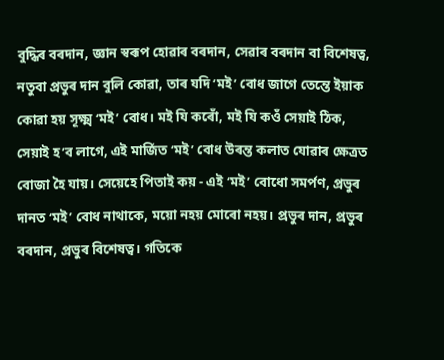বুদ্ধিৰ বৰদান, জ্ঞান স্বৰূপ হোৱাৰ বৰদান, সেৱাৰ বৰদান বা বিশেষত্ব, নতুবা প্ৰভুৰ দান বুলি কোৱা, তাৰ যদি ‘মই’ বোধ জাগে তেন্তে ইয়াক কোৱা হয় সূক্ষ্ম ‘মই’ বোধ। মই যি কৰোঁ, মই যি কওঁ সেয়াই ঠিক, সেয়াই হ’ব লাগে, এই মাৰ্জিত ‘মই’ বোধ উৰন্ত কলাত যোৱাৰ ক্ষেত্ৰত বোজা হৈ যায়। সেয়েহে পিতাই কয় - এই ‘মই’ বোধো সমৰ্পণ, প্ৰভুৰ দানত ‘মই’ বোধ নাথাকে, ময়ো নহয় মোৰো নহয়। প্ৰভুৰ দান, প্ৰভুৰ বৰদান, প্ৰভুৰ বিশেষত্ব। গতিকে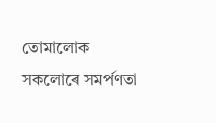তোমালোক সকলোৰে সমৰ্পণতা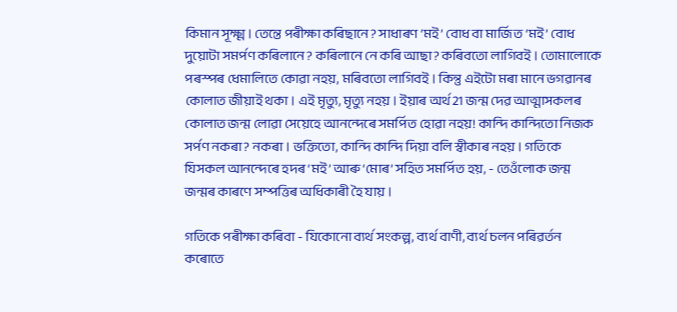কিমান সূক্ষ্ম। তেন্তে পৰীক্ষা কৰিছানে? সাধাৰণ ‘মই’ বোধ বা মাৰ্জিত ‘মই’ বোধ দুয়োটা সমৰ্পণ কৰিলানে? কৰিলানে নে কৰি আছা? কৰিবতো লাগিবই। তোমালোকে পৰস্পৰ ধেমালিতে কোৱা নহয়, মৰিবতো লাগিবই। কিন্তু এইটো মৰা মানে ভগৱানৰ কোলাত জীয়াই থকা। এই মৃত্যু, মৃত্যু নহয়। ইয়াৰ অৰ্থ 21 জন্ম দেৱ আত্মাসকলৰ কোলাত জন্ম লোৱা সেয়েহে আনন্দেৰে সমৰ্পিত হোৱা নহয়! কান্দি কান্দিতো নিজক সৰ্পণ নকৰা? নকৰা। ভক্তিতো, কান্দি কান্দি দিয়া বলি স্বীকাৰ নহয়। গতিকে যিসকল আনন্দেৰে হদৰ ‘মই’ আৰু ‘মোৰ’ সহিত সমৰ্পিত হয়, - তেওঁলোক জন্ম জন্মৰ কাৰণে সম্পত্তিৰ অধিকাৰী হৈ যায়।

গতিকে পৰীক্ষা কৰিবা - যিকোনো ব্যৰ্থ সংকল্প, ব্যৰ্থ বাণী, ব্যৰ্থ চলন পৰিৱৰ্তন কৰোতে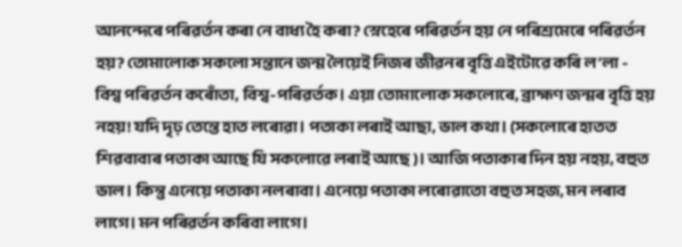আনন্দেৰে পৰিৱৰ্তন কৰা নে বাধ্য হৈ কৰা? স্নেহেৰে পৰিৱৰ্তন হয় নে পৰিশ্ৰমেৰে পৰিৱৰ্তন হয়? তোমালোক সকলো সন্তানে জন্ম লৈয়েই নিজৰ জীৱনৰ বৃত্তি এইটোৱে কৰি ল’লা - বিশ্ব পৰিৱৰ্তন কৰোঁতা, বিশ্ব-পৰিৱৰ্তক। এয়া তোমালোক সকলোৰে, ব্ৰাহ্মণ জন্মৰ বৃত্তি হয় নহয়! যদি দৃঢ় তেন্তে হাত লৰোৱা। পতাকা লৰাই আছা, ভাল কথা। (সকলোৰে হাতত শিৱবাবাৰ পতাকা আছে যি সকলোৱে লৰাই আছে)। আজি পতাকাৰ দিন হয় নহয়, বহুত ভাল। কিন্তু এনেয়ে পতাকা নলৰাবা। এনেয়ে পতাকা লৰোৱাতো বহুত সহজ, মন লৰাব লাগে। মন পৰিৱৰ্তন কৰিবা লাগে।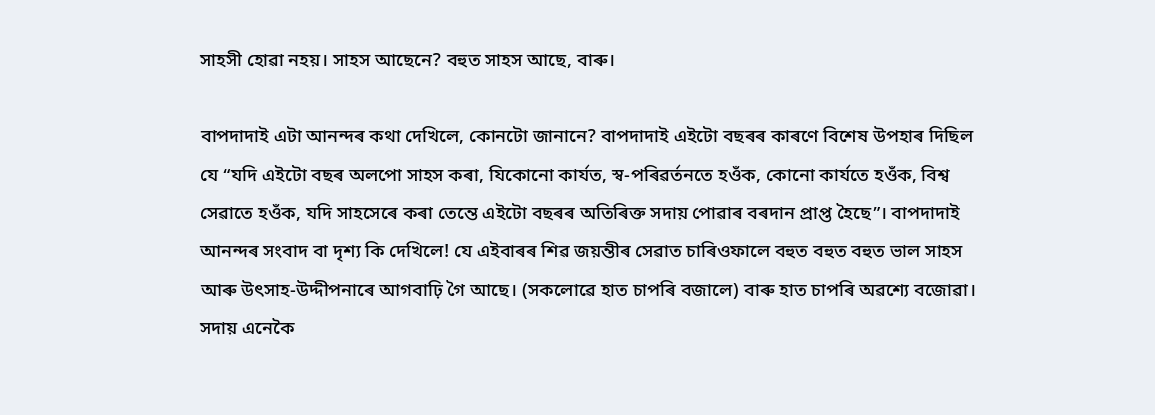সাহসী হোৱা নহয়। সাহস আছেনে? বহুত সাহস আছে, বাৰু।

বাপদাদাই এটা আনন্দৰ কথা দেখিলে, কোনটো জানানে? বাপদাদাই এইটো বছৰৰ কাৰণে বিশেষ উপহাৰ দিছিল যে “যদি এইটো বছৰ অলপো সাহস কৰা, যিকোনো কাৰ্যত, স্ব-পৰিৱৰ্তনতে হওঁক, কোনো কাৰ্যতে হওঁক, বিশ্ব সেৱাতে হওঁক, যদি সাহসেৰে কৰা তেন্তে এইটো বছৰৰ অতিৰিক্ত সদায় পোৱাৰ বৰদান প্ৰাপ্ত হৈছে”। বাপদাদাই আনন্দৰ সংবাদ বা দৃশ্য কি দেখিলে! যে এইবাৰৰ শিৱ জয়ন্তীৰ সেৱাত চাৰিওফালে বহুত বহুত বহুত ভাল সাহস আৰু উৎসাহ-উদ্দীপনাৰে আগবাঢ়ি গৈ আছে। (সকলোৱে হাত চাপৰি বজালে) বাৰু হাত চাপৰি অৱশ্যে বজোৱা। সদায় এনেকৈ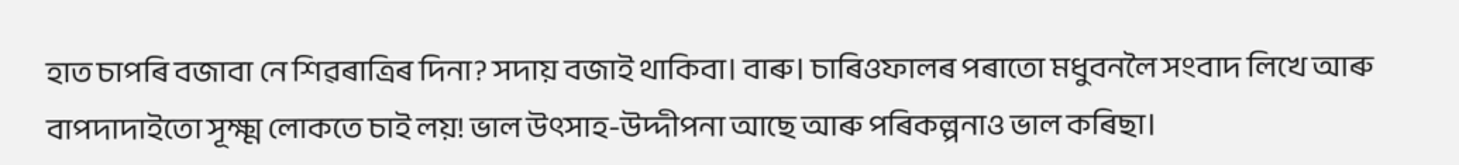হাত চাপৰি বজাবা নে শিৱৰাত্ৰিৰ দিনা? সদায় বজাই থাকিবা। বাৰু। চাৰিওফালৰ পৰাতো মধুবনলৈ সংবাদ লিখে আৰু বাপদাদাইতো সূক্ষ্ম লোকতে চাই লয়! ভাল উৎসাহ-উদ্দীপনা আছে আৰু পৰিকল্পনাও ভাল কৰিছা।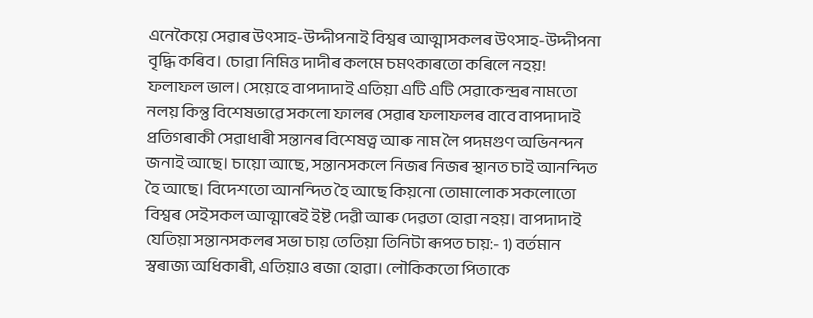এনেকৈয়ে সেৱাৰ উৎসাহ-উদ্দীপনাই বিশ্বৰ আত্মাসকলৰ উৎসাহ-উদ্দীপনা বৃদ্ধি কৰিব। চোৱা নিমিত্ত দাদীৰ কলমে চমৎকাৰতো কৰিলে নহয়! ফলাফল ভাল। সেয়েহে বাপদাদাই এতিয়া এটি এটি সেৱাকেন্দ্ৰৰ নামতো নলয় কিন্তু বিশেষভাৱে সকলো ফালৰ সেৱাৰ ফলাফলৰ বাবে বাপদাদাই প্ৰতিগৰাকী সেৱাধাৰী সন্তানৰ বিশেষত্ব আৰু নাম লৈ পদমগুণ অভিনন্দন জনাই আছে। চায়ো আছে, সন্তানসকলে নিজৰ নিজৰ স্থানত চাই আনন্দিত হৈ আছে। বিদেশতো আনন্দিত হৈ আছে কিয়নো তোমালোক সকলোতো বিশ্বৰ সেইসকল আত্মাৰেই ইষ্ট দেৱী আৰু দেৱতা হোৱা নহয়। বাপদাদাই যেতিয়া সন্তানসকলৰ সভা চায় তেতিয়া তিনিটা ৰূপত চায়:- 1) বৰ্তমান স্বৰাজ্য অধিকাৰী, এতিয়াও ৰজা হোৱা। লৌকিকতো পিতাকে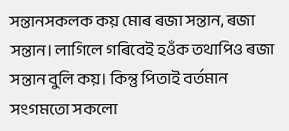সন্তানসকলক কয় মোৰ ৰজা সন্তান, ৰজা সন্তান। লাগিলে গৰিবেই হওঁক তথাপিও ৰজা সন্তান বুলি কয়। কিন্তু পিতাই বৰ্তমান সংগমতো সকলো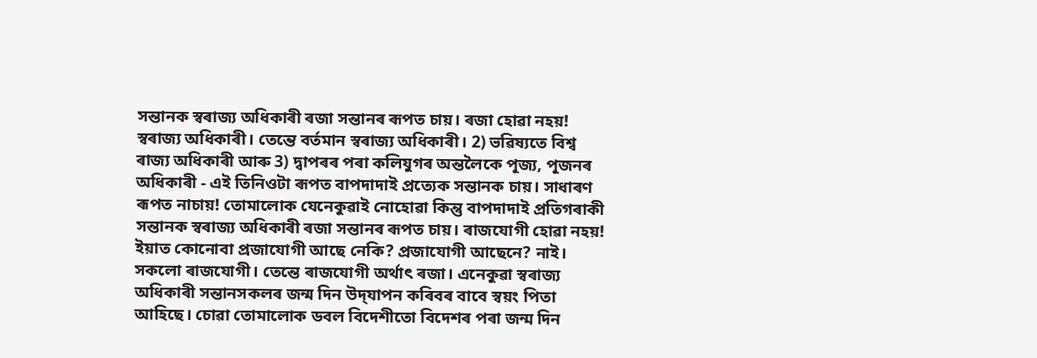সন্তানক স্বৰাজ্য অধিকাৰী ৰজা সন্তানৰ ৰূপত চায়। ৰজা হোৱা নহয়! স্বৰাজ্য অধিকাৰী। তেন্তে বৰ্তমান স্বৰাজ্য অধিকাৰী। 2) ভৱিষ্যতে বিশ্ব ৰাজ্য অধিকাৰী আৰু 3) দ্বাপৰৰ পৰা কলিযুগৰ অন্তলৈকে পূজ্য, পূজনৰ অধিকাৰী - এই তিনিওটা ৰূপত বাপদাদাই প্ৰত্যেক সন্তানক চায়। সাধাৰণ ৰূপত নাচায়! তোমালোক যেনেকুৱাই নোহোৱা কিন্তু বাপদাদাই প্ৰতিগৰাকী সন্তানক স্বৰাজ্য অধিকাৰী ৰজা সন্তানৰ ৰূপত চায়। ৰাজযোগী হোৱা নহয়! ইয়াত কোনোবা প্ৰজাযোগী আছে নেকি? প্ৰজাযোগী আছেনে? নাই। সকলো ৰাজযোগী। তেন্তে ৰাজযোগী অৰ্থাৎ ৰজা। এনেকুৱা স্বৰাজ্য অধিকাৰী সন্তানসকলৰ জন্ম দিন উদ্‌যাপন কৰিবৰ বাবে স্বয়ং পিতা আহিছে। চোৱা তোমালোক ডবল বিদেশীতো বিদেশৰ পৰা জন্ম দিন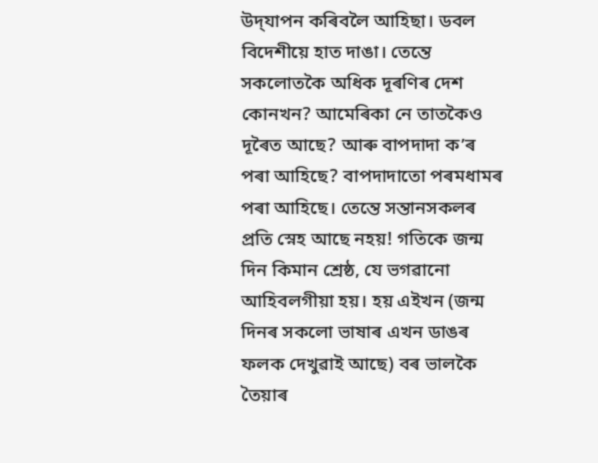উদ্‌যাপন কৰিবলৈ আহিছা। ডবল বিদেশীয়ে হাত দাঙা। তেন্তে সকলোতকৈ অধিক দূৰণিৰ দেশ কোনখন? আমেৰিকা নে তাতকৈও দূৰৈত আছে? আৰু বাপদাদা ক’ৰ পৰা আহিছে? বাপদাদাতো পৰমধামৰ পৰা আহিছে। তেন্তে সন্তানসকলৰ প্ৰতি স্নেহ আছে নহয়! গতিকে জন্ম দিন কিমান শ্ৰেষ্ঠ, যে ভগৱানো আহিবলগীয়া হয়। হয় এইখন (জন্ম দিনৰ সকলো ভাষাৰ এখন ডাঙৰ ফলক দেখুৱাই আছে) বৰ ভালকৈ তৈয়াৰ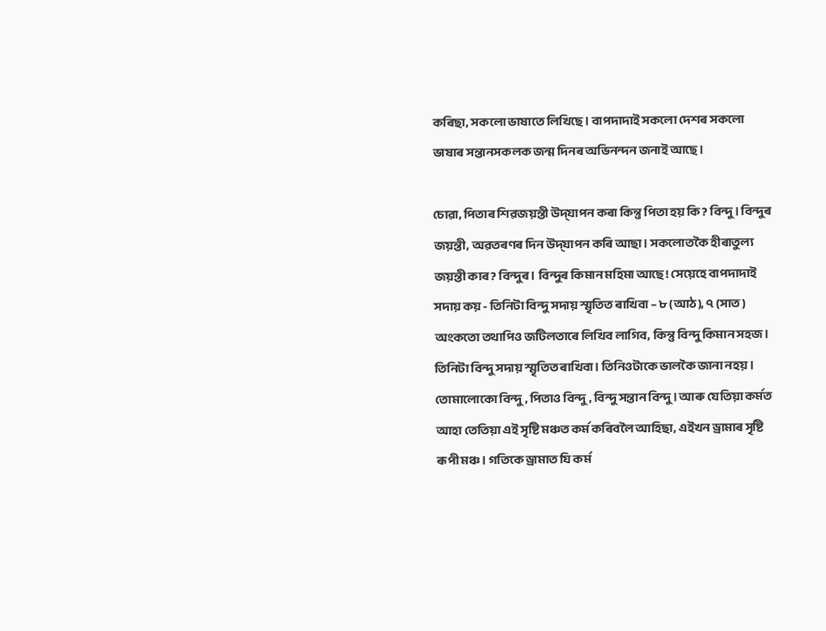কৰিছা, সকলো ভাষাতে লিখিছে। বাপদাদাই সকলো দেশৰ সকলো ভাষাৰ সন্তানসকলক জন্ম দিনৰ অভিনন্দন জনাই আছে।

চোৱা, পিতাৰ শিৱজয়ন্তী উদ্‌যাপন কৰা কিন্তু পিতা হয় কি? বিন্দু। বিন্দুৰ জয়ন্তী, অৱতৰণৰ দিন উদ্‌যাপন কৰি আছা। সকলোতকৈ হীৰাতুল্য জয়ন্তী কাৰ? বিন্দুৰ। বিন্দুৰ কিমান মহিমা আছে! সেয়েহে বাপদাদাই সদায় কয় - তিনিটা বিন্দু সদায় স্মৃতিত ৰাখিবা – ৮ (আঠ), ৭ (সাত) অংকতো তথাপিও জটিলতাৰে লিখিব লাগিব, কিন্তু বিন্দু কিমান সহজ। তিনিটা বিন্দু সদায় স্মৃতিত ৰাখিবা। তিনিওটাকে ভালকৈ জানা নহয়। তোমালোকো বিন্দু, পিতাও বিন্দু, বিন্দু সন্তান বিন্দু। আৰু যেতিয়া কৰ্মত আহা তেতিয়া এই সৃষ্টি মঞ্চত কৰ্ম কৰিবলৈ আহিছা, এইখন ড্ৰামাৰ সৃষ্টি ৰূপী মঞ্চ। গতিকে ড্ৰামাত যি কৰ্ম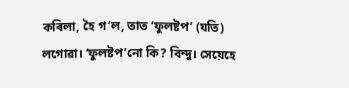কৰিলা, হৈ গ’ল, তাত ‘ফুলষ্টপ’ (যতি) লগোৱা। ‘ফুলষ্টপ’নো কি? বিন্দু। সেয়েহে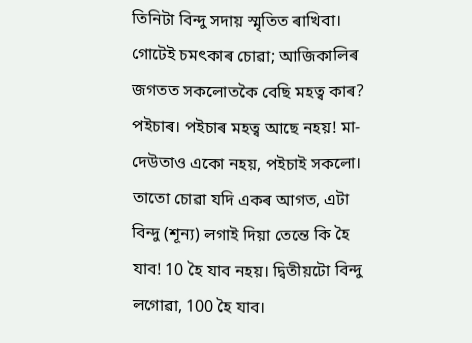তিনিটা বিন্দু সদায় স্মৃতিত ৰাখিবা। গোটেই চমৎকাৰ চোৱা; আজিকালিৰ জগতত সকলোতকৈ বেছি মহত্ব কাৰ? পইচাৰ। পইচাৰ মহত্ব আছে নহয়! মা-দেউতাও একো নহয়, পইচাই সকলো। তাতো চোৱা যদি একৰ আগত, এটা বিন্দু (শূন্য) লগাই দিয়া তেন্তে কি হৈ যাব! 10 হৈ যাব নহয়। দ্বিতীয়টো বিন্দু লগোৱা, 100 হৈ যাব।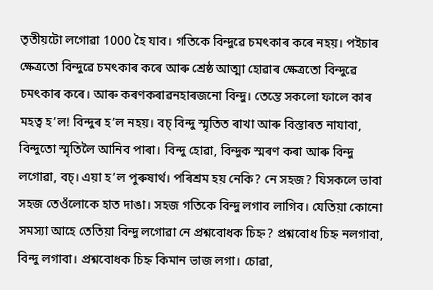তৃতীয়টো লগোৱা 1000 হৈ যাব। গতিকে বিন্দুৱে চমৎকাৰ কৰে নহয়। পইচাৰ ক্ষেত্ৰতো বিন্দুৱে চমৎকাৰ কৰে আৰু শ্ৰেষ্ঠ আত্মা হোৱাৰ ক্ষেত্ৰতো বিন্দুৱে চমৎকাৰ কৰে। আৰু কৰণকৰাৱনহাৰজনো বিন্দু। তেন্তে সকলো ফালে কাৰ মহত্ব হ’ল! বিন্দুৰ হ’ল নহয়। বচ্‌ বিন্দু স্মৃতিত ৰাখা আৰু বিস্তাৰত নাযাবা, বিন্দুতো স্মৃতিলৈ আনিব পাৰা। বিন্দু হোৱা, বিন্দুক স্মৰণ কৰা আৰু বিন্দু লগোৱা, বচ্‌। এয়া হ’ল পুৰুষাৰ্থ। পৰিশ্ৰম হয় নেকি? নে সহজ? যিসকলে ভাবা সহজ তেওঁলোকে হাত দাঙা। সহজ গতিকে বিন্দু লগাব লাগিব। যেতিয়া কোনো সমস্যা আহে তেতিয়া বিন্দু লগোৱা নে প্ৰশ্নবোধক চিহ্ন? প্ৰশ্নবোধ চিহ্ন নলগাবা, বিন্দু লগাবা। প্ৰশ্নবোধক চিহ্ন কিমান ভাজ লগা। চোৱা,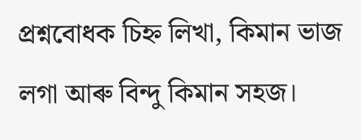প্ৰশ্নবোধক চিহ্ন লিখা, কিমান ভাজ লগা আৰু বিন্দু কিমান সহজ।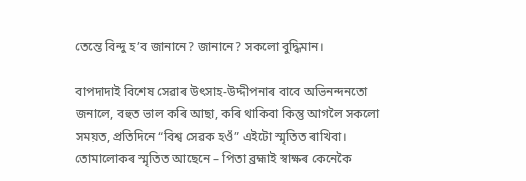তেন্তে বিন্দু হ’ব জানানে? জানানে? সকলো বুদ্ধিমান।

বাপদাদাই বিশেষ সেৱাৰ উৎসাহ-উদ্দীপনাৰ বাবে অভিনন্দনতো জনালে, বহুত ভাল কৰি আছা, কৰি থাকিবা কিন্তু আগলৈ সকলো সময়ত, প্ৰতিদিনে “বিশ্ব সেৱক হওঁ” এইটো স্মৃতিত ৰাখিবা। তোমালোকৰ স্মৃতিত আছেনে – পিতা ব্ৰহ্মাই স্বাক্ষৰ কেনেকৈ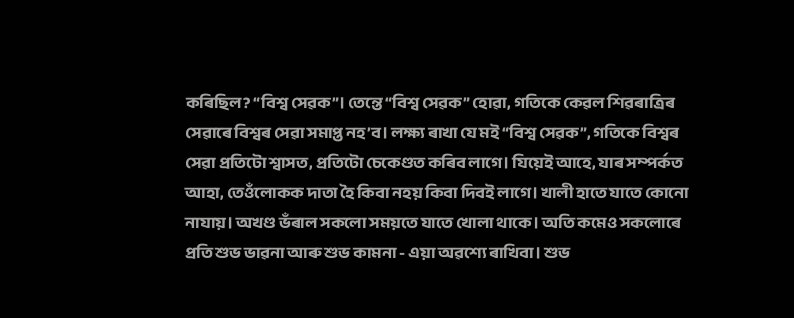কৰিছিল? “বিশ্ব সেৱক”। তেন্তে “বিশ্ব সেৱক” হোৱা, গতিকে কেৱল শিৱৰাত্ৰিৰ সেৱাৰে বিশ্বৰ সেৱা সমাপ্ত নহ’ব। লক্ষ্য ৰাখা যে মই “বিশ্ব সেৱক”, গতিকে বিশ্বৰ সেৱা প্ৰতিটো শ্বাসত, প্ৰতিটো চেকেণ্ডত কৰিব লাগে। যিয়েই আহে, যাৰ সম্পৰ্কত আহা, তেওঁলোকক দাতা হৈ কিবা নহয় কিবা দিবই লাগে। খালী হাতে যাতে কোনো নাযায়। অখণ্ড ভঁৰাল সকলো সময়তে যাতে খোলা থাকে। অতি কমেও সকলোৰে প্ৰতি শুভ ভাৱনা আৰু শুভ কামনা - এয়া অৱশ্যে ৰাখিবা। শুভ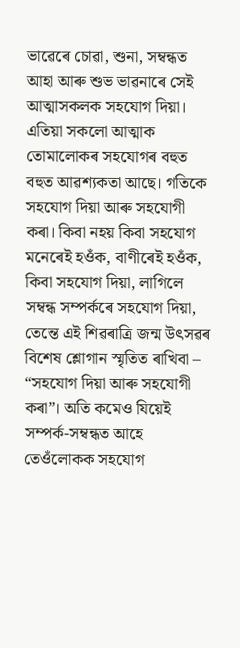ভাৱেৰে চোৱা, শুনা, সম্বন্ধত আহা আৰু শুভ ভাৱনাৰে সেই আত্মাসকলক সহযোগ দিয়া। এতিয়া সকলো আত্মাক তোমালোকৰ সহযোগৰ বহুত বহুত আৱশ্যকতা আছে। গতিকে সহযোগ দিয়া আৰু সহযোগী কৰা। কিবা নহয় কিবা সহযোগ মনেৰেই হওঁক, বাণীৰেই হওঁক, কিবা সহযোগ দিয়া, লাগিলে সম্বন্ধ সম্পৰ্কৰে সহযোগ দিয়া, তেন্তে এই শিৱৰাত্ৰি জন্ম উৎসৱৰ বিশেষ শ্লোগান স্মৃতিত ৰাখিবা – “সহযোগ দিয়া আৰু সহযোগী কৰা”। অতি কমেও যিয়েই সম্পৰ্ক-সম্বন্ধত আহে তেওঁলোকক সহযোগ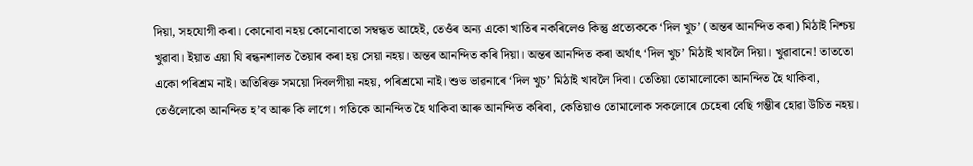দিয়া, সহযোগী কৰা। কোনোবা নহয় কোনোবাতো সম্বন্ধত আহেই, তেওঁৰ অন্য একো খাতিৰ নকৰিলেও কিন্তু প্ৰত্যেককে ‘দিল খুচ’ (অন্তৰ আনন্দিত কৰা) মিঠাই নিশ্চয় খুৱাবা। ইয়াত এয়া যি ৰন্ধনশালত তৈয়াৰ কৰা হয় সেয়া নহয়। অন্তৰ আনন্দিত কৰি দিয়া। অন্তৰ আনন্দিত কৰা অৰ্থাৎ ‘দিল খুচ’ মিঠাই খাবলৈ দিয়া। খুৱাবানে! তাততো একো পৰিশ্ৰম নাই। অতিৰিক্ত সময়ো দিবলগীয়া নহয়, পৰিশ্ৰমো নাই। শুভ ভাৱনাৰে ‘দিল খুচ’ মিঠাই খাবলৈ দিবা। তেতিয়া তোমালোকো আনন্দিত হৈ থাকিবা, তেওঁলোকো আনন্দিত হ’ব আৰু কি লাগে। গতিকে আনন্দিত হৈ থাকিবা আৰু আনন্দিত কৰিবা, কেতিয়াও তোমালোক সকলোৰে চেহেৰা বেছি গম্ভীৰ হোৱা উচিত নহয়।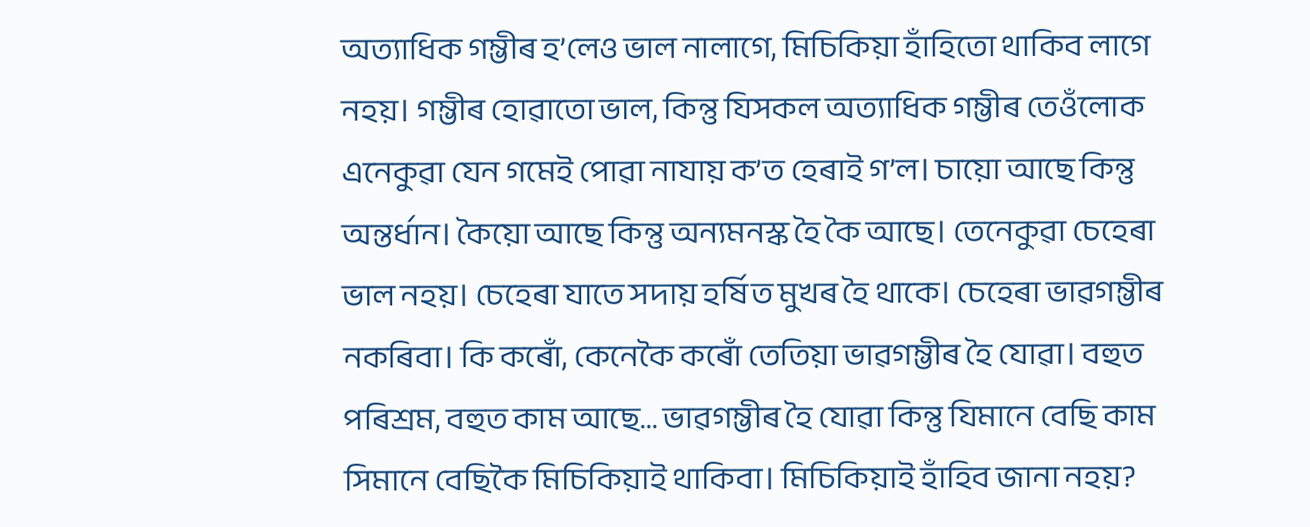অত্যাধিক গম্ভীৰ হ’লেও ভাল নালাগে, মিচিকিয়া হাঁহিতো থাকিব লাগে নহয়। গম্ভীৰ হোৱাতো ভাল, কিন্তু যিসকল অত্যাধিক গম্ভীৰ তেওঁলোক এনেকুৱা যেন গমেই পোৱা নাযায় ক’ত হেৰাই গ’ল। চায়ো আছে কিন্তু অন্তৰ্ধান। কৈয়ো আছে কিন্তু অন্যমনস্ক হৈ কৈ আছে। তেনেকুৱা চেহেৰা ভাল নহয়। চেহেৰা যাতে সদায় হৰ্ষিত মুখৰ হৈ থাকে। চেহেৰা ভাৱগম্ভীৰ নকৰিবা। কি কৰোঁ, কেনেকৈ কৰোঁ তেতিয়া ভাৱগম্ভীৰ হৈ যোৱা। বহুত পৰিশ্ৰম, বহুত কাম আছে... ভাৱগম্ভীৰ হৈ যোৱা কিন্তু যিমানে বেছি কাম সিমানে বেছিকৈ মিচিকিয়াই থাকিবা। মিচিকিয়াই হাঁহিব জানা নহয়?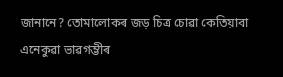জানানে? তোমালোকৰ জড় চিত্ৰ চোৱা কেতিয়াবা এনেকুৱা ভাৱগম্ভীৰ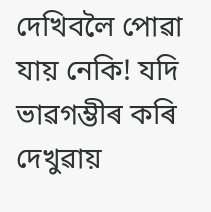দেখিবলৈ পোৱা যায় নেকি! যদি ভাৱগম্ভীৰ কৰি দেখুৱায়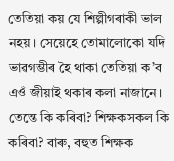তেতিয়া কয় যে শিল্পীগৰাকী ভাল নহয়। সেয়েহে তোমালোকো যদি ভাৱগম্ভীৰ হৈ থাকা তেতিয়া ক’ব এওঁ জীয়াই থকাৰ কলা নাজানে। তেন্তে কি কৰিবা? শিক্ষকসকল কি কৰিবা? বাৰু, বহুত শিক্ষক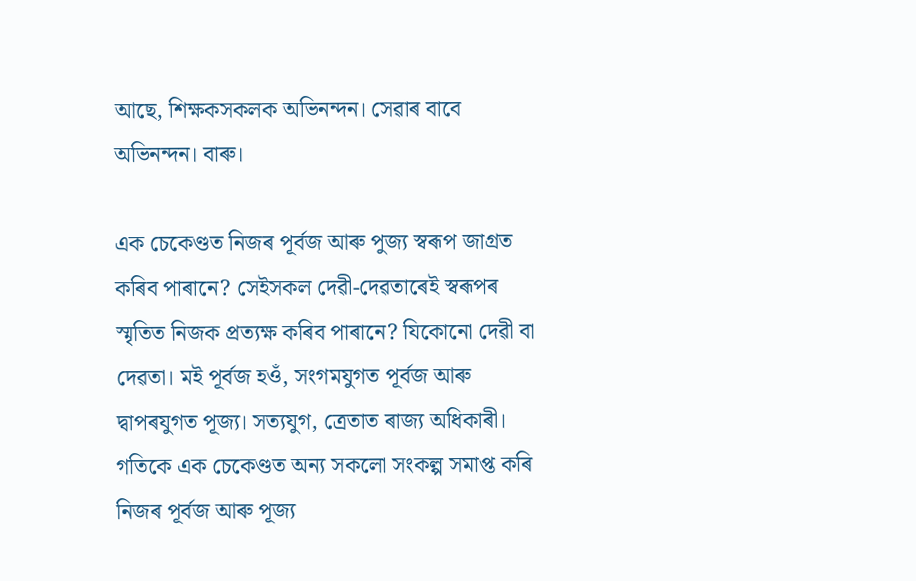আছে, শিক্ষকসকলক অভিনন্দন। সেৱাৰ বাবে অভিনন্দন। বাৰু।

এক চেকেণ্ডত নিজৰ পূৰ্বজ আৰু পুজ্য স্বৰূপ জাগ্ৰত কৰিব পাৰানে? সেইসকল দেৱী-দেৱতাৰেই স্বৰূপৰ স্মৃতিত নিজক প্ৰত্যক্ষ কৰিব পাৰানে? যিকোনো দেৱী বা দেৱতা। মই পূৰ্বজ হওঁ, সংগমযুগত পূৰ্বজ আৰু দ্বাপৰযুগত পূজ্য। সত্যযুগ, ত্ৰেতাত ৰাজ্য অধিকাৰী। গতিকে এক চেকেণ্ডত অন্য সকলো সংকল্প সমাপ্ত কৰি নিজৰ পূৰ্বজ আৰু পূজ্য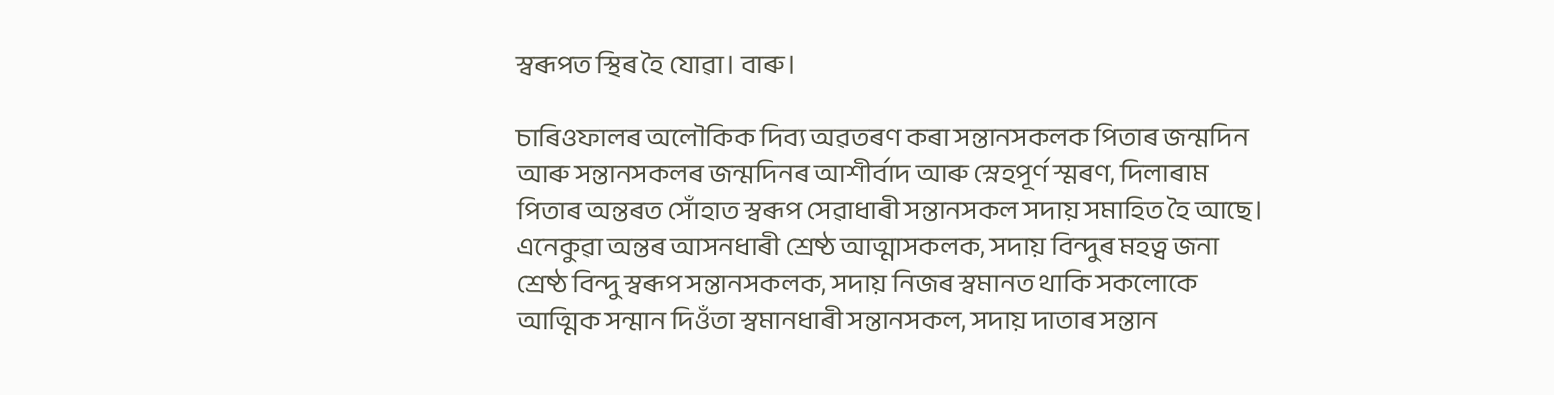স্বৰূপত স্থিৰ হৈ যোৱা। বাৰু।

চাৰিওফালৰ অলৌকিক দিব্য অৱতৰণ কৰা সন্তানসকলক পিতাৰ জন্মদিন আৰু সন্তানসকলৰ জন্মদিনৰ আশীৰ্বাদ আৰু স্নেহপূৰ্ণ স্মৰণ, দিলাৰাম পিতাৰ অন্তৰত সোঁহাত স্বৰূপ সেৱাধাৰী সন্তানসকল সদায় সমাহিত হৈ আছে। এনেকুৱা অন্তৰ আসনধাৰী শ্ৰেষ্ঠ আত্মাসকলক, সদায় বিন্দুৰ মহত্ব জনা শ্ৰেষ্ঠ বিন্দু স্বৰূপ সন্তানসকলক, সদায় নিজৰ স্বমানত থাকি সকলোকে আত্মিক সন্মান দিওঁতা স্বমানধাৰী সন্তানসকল, সদায় দাতাৰ সন্তান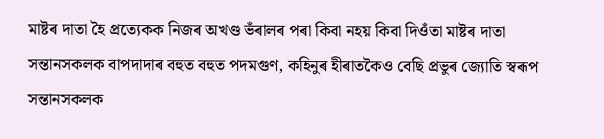মাষ্টৰ দাতা হৈ প্ৰত্যেকক নিজৰ অখণ্ড ভঁৰালৰ পৰা কিবা নহয় কিবা দিওঁতা মাষ্টৰ দাতা সন্তানসকলক বাপদাদাৰ বহুত বহুত পদমগুণ, কহিনুৰ হীৰাতকৈও বেছি প্ৰভুৰ জ্যোতি স্বৰূপ সন্তানসকলক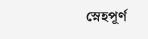স্নেহপূৰ্ণ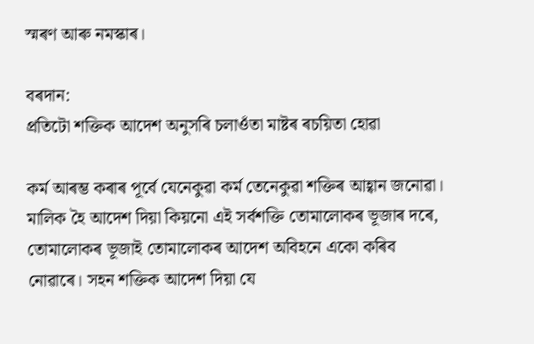স্মৰণ আৰু নমস্কাৰ।

বৰদান:
প্ৰতিটো শক্তিক আদেশ অনুসৰি চলাওঁতা মাষ্টৰ ৰচয়িতা হোৱা

কৰ্ম আৰম্ভ কৰাৰ পূৰ্বে যেনেকুৱা কৰ্ম তেনেকুৱা শক্তিৰ আহ্বান জনোৱা। মালিক হৈ আদেশ দিয়া কিয়নো এই সৰ্বশক্তি তোমালোকৰ ভূজাৰ দৰে, তোমালোকৰ ভূজাই তোমালোকৰ আদেশ অবিহনে একো কৰিব নোৱাৰে। সহন শক্তিক আদেশ দিয়া যে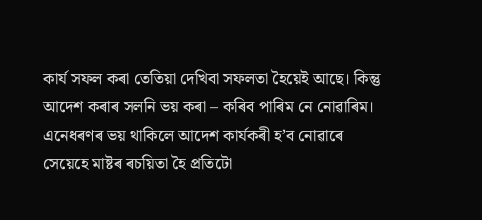কাৰ্য সফল কৰা তেতিয়া দেখিবা সফলতা হৈয়েই আছে। কিন্তু আদেশ কৰাৰ সলনি ভয় কৰা – কৰিব পাৰিম নে নোৱাৰিম। এনেধৰণৰ ভয় থাকিলে আদেশ কাৰ্যকৰী হ’ব নোৱাৰে সেয়েহে মাষ্টৰ ৰচয়িতা হৈ প্ৰতিটো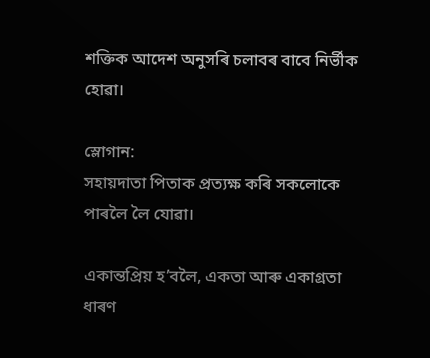শক্তিক আদেশ অনুসৰি চলাবৰ বাবে নিৰ্ভীক হোৱা।

স্লোগান:
সহায়দাতা পিতাক প্ৰত্যক্ষ কৰি সকলোকে পাৰলৈ লৈ যোৱা।

একান্তপ্ৰিয় হ’বলৈ, একতা আৰু একাগ্ৰতা ধাৰণ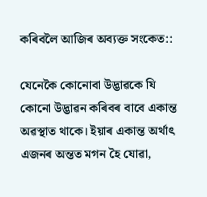কৰিবলৈ আজিৰ অব্যক্ত সংকেত::

যেনেকৈ কোনোবা উদ্ভাৱকে যি কোনো উদ্ভাৱন কৰিবৰ বাবে একান্ত অৱস্থাত থাকে। ইয়াৰ একান্ত অৰ্থাৎ এজনৰ অন্তত মগন হৈ যোৱা,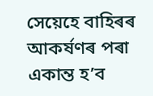সেয়েহে বাহিৰৰ আকৰ্ষণৰ পৰা একান্ত হ’ব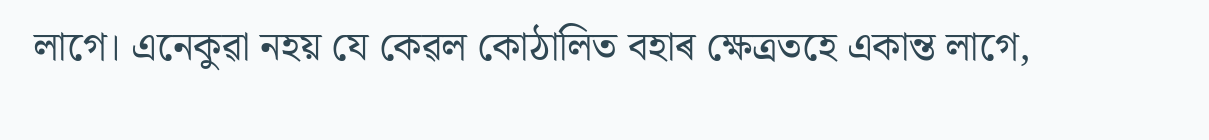লাগে। এনেকুৱা নহয় যে কেৱল কোঠালিত বহাৰ ক্ষেত্ৰতহে একান্ত লাগে,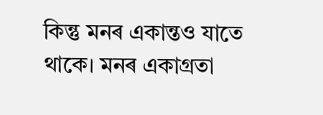কিন্তু মনৰ একান্তও যাতে থাকে। মনৰ একাগ্ৰতা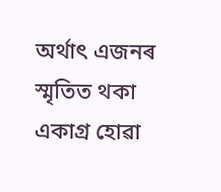অৰ্থাৎ এজনৰ স্মৃতিত থকা একাগ্ৰ হোৱা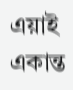এয়াই একান্ত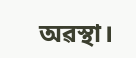অৱস্থা।